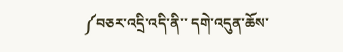༼བཅར་འདྲི་འདི་ནི་་ དགེ་འདུན་ཆོས་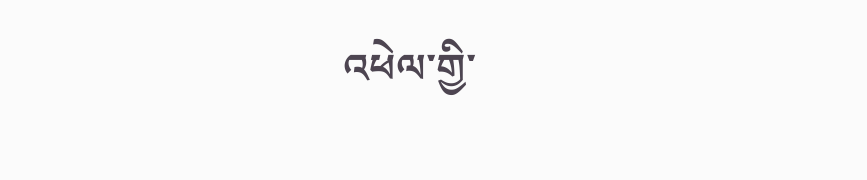འཕེལ་གྱི་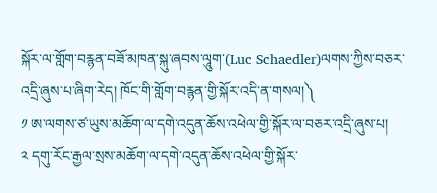སྐོར་ལ་གློག་བརྙན་བཟོ་མཁན་སྐུ་ཞབས་ལཱུག་(Luc Schaedler)ལགས་ཀྱིས་བཅར་འདྲི་ཞུས་པ་ཞིག་རེད། ཁོང་གི་གློག་བརྙན་གྱི་སྐོར་འདི་ན་གསལ།༽
༡ ཨ་ལགས་ཙ་ཡུས་མཆོག་ལ་དགེ་འདུན་ཆོས་འཕེལ་གྱི་སྐོར་ལ་བཅར་འདྲི་ཞུས་པ།
༢ དགུ་རོང་རྒྱལ་སྲས་མཆོག་ལ་དགེ་འདུན་ཆོས་འཕེལ་གྱི་སྐོར་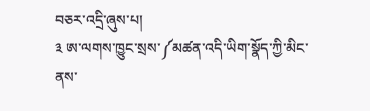བཅར་འདྲི་ཞུས་པ།
༣ ཨ་ལགས་ཁྱུང་སྲས་༼མཚན་འདི་ཡིག་སྣོད་ཀྱི་མིང་ནས་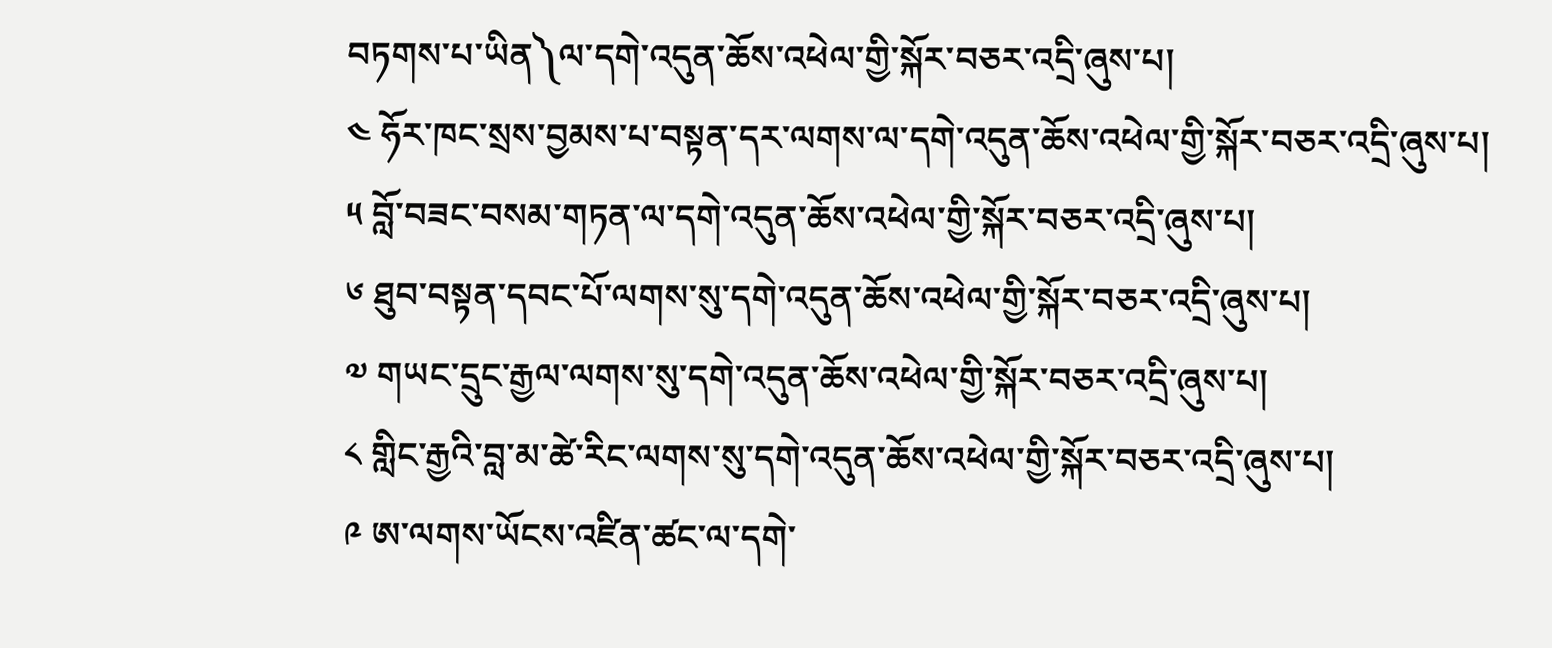བཏགས་པ་ཡིན༽ལ་དགེ་འདུན་ཆོས་འཕེལ་གྱི་སྐོར་བཅར་འདྲི་ཞུས་པ།
༤ ཧོར་ཁང་སྲས་བྱམས་པ་བསྟན་དར་ལགས་ལ་དགེ་འདུན་ཆོས་འཕེལ་གྱི་སྐོར་བཅར་འདྲི་ཞུས་པ།
༥ བློ་བཟང་བསམ་གཏན་ལ་དགེ་འདུན་ཆོས་འཕེལ་གྱི་སྐོར་བཅར་འདྲི་ཞུས་པ།
༦ ཐུབ་བསྟན་དབང་པོ་ལགས་སུ་དགེ་འདུན་ཆོས་འཕེལ་གྱི་སྐོར་བཅར་འདྲི་ཞུས་པ།
༧ གཡང་དྲུང་རྒྱལ་ལགས་སུ་དགེ་འདུན་ཆོས་འཕེལ་གྱི་སྐོར་བཅར་འདྲི་ཞུས་པ།
༨ གླིང་རྒྱའི་བླ་མ་ཚེ་རིང་ལགས་སུ་དགེ་འདུན་ཆོས་འཕེལ་གྱི་སྐོར་བཅར་འདྲི་ཞུས་པ།
༩ ཨ་ལགས་ཡོངས་འཛིན་ཚང་ལ་དགེ་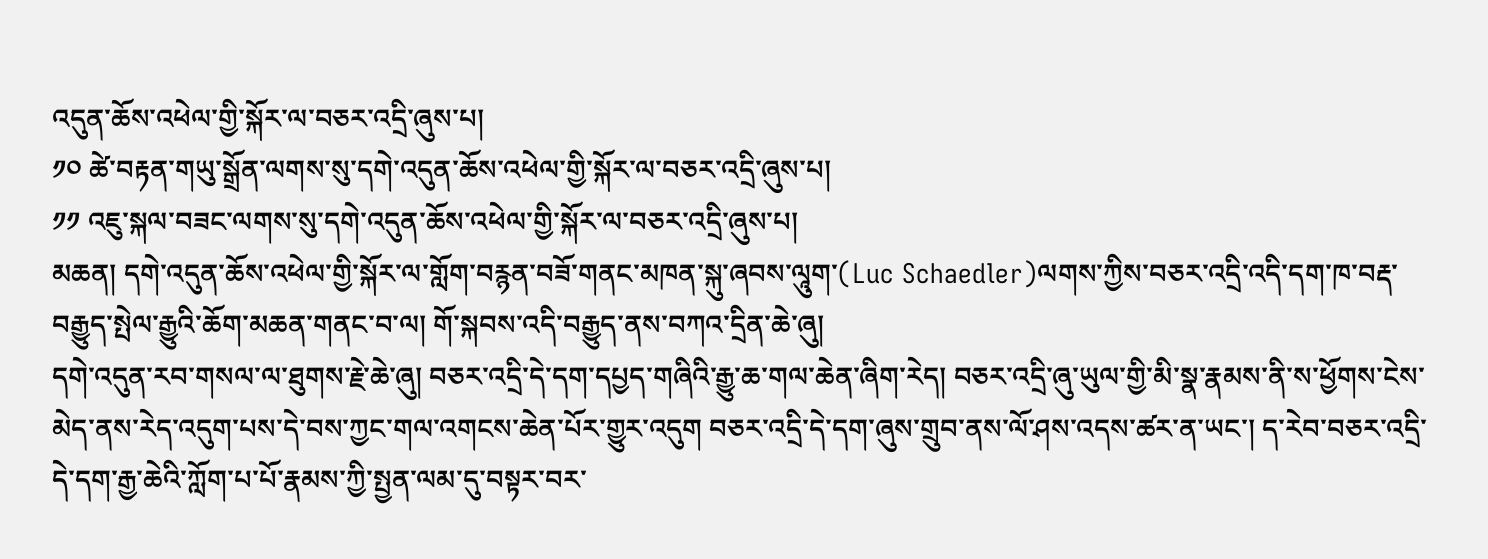འདུན་ཆོས་འཕེལ་གྱི་སྐོར་ལ་བཅར་འདྲི་ཞུས་པ།
༡༠ ཚེ་བརྟན་གཡུ་སྒྲོན་ལགས་སུ་དགེ་འདུན་ཆོས་འཕེལ་གྱི་སྐོར་ལ་བཅར་འདྲི་ཞུས་པ།
༡༡ འཇུ་སྐལ་བཟང་ལགས་སུ་དགེ་འདུན་ཆོས་འཕེལ་གྱི་སྐོར་ལ་བཅར་འདྲི་ཞུས་པ།
མཆན། དགེ་འདུན་ཆོས་འཕེལ་གྱི་སྐོར་ལ་གློག་བརྙན་བཟོ་གནང་མཁན་སྐུ་ཞབས་ལཱུག་(Luc Schaedler)ལགས་ཀྱིས་བཅར་འདྲི་འདི་དག་ཁ་བརྡ་བརྒྱུད་སྤེལ་རྒྱུའི་ཆོག་མཆན་གནང་བ་ལ། གོ་སྐབས་འདི་བརྒྱུད་ནས་བཀའ་དྲིན་ཆེ་ཞུ།
དགེ་འདུན་རབ་གསལ་ལ་ཐུགས་རྗེ་ཆེ་ཞུ། བཅཪ་འདྲི་དེ་དག་དཔྱད་གཞིའི་རྒྱུ་ཆ་གལ་ཆེན་ཞིག་རེད། བཅར་འདྲི་ཞུ་ཡུལ་གྱི་མི་སྣ་རྣམས་ནི་ས་ཕྱོགས་ངེས་མེད་ནས་རེད་འདུག་པས་དེ་བས་ཀྱང་གལ་འགངས་ཆེན་པོར་གྱུར་འདུག བཅར་འདྲི་དེ་དག་ཞུས་གྲུབ་ནས་ལོ་ཤས་འདས་ཚར་ན་ཡང་། ད་རེབ་བཅར་འདྲི་དེ་དག་རྒྱ་ཆེའི་ཀློག་པ་པོ་རྣམས་ཀྱི་སྤྱན་ལམ་དུ་བསྟར་བར་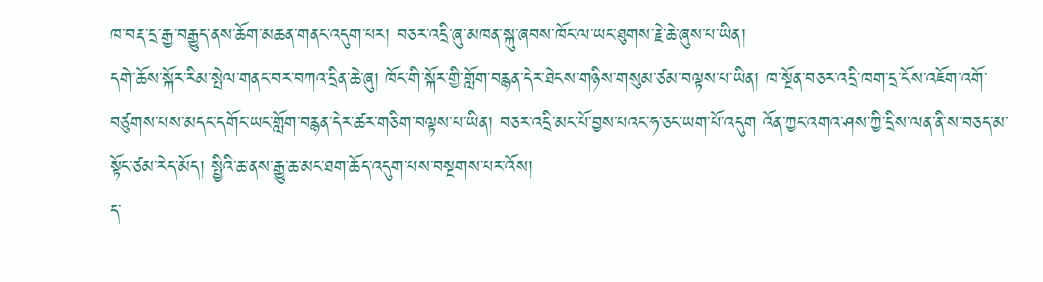ཁ་བརྡ་དྲ་རྒྱ་བརྒྱུད་ནས་ཆོག་མཆན་གནང་འདུག་པར། བཅར་འདྲི་ཞུ་མཁན་སྐུ་ཞབས་ཁོང་ལ་ཡང་ཐུགས་རྗེ་ཆེ་ཞུས་པ་ཡིན།
དགེ་ཆོས་སྐོར་རིམ་སྤེལ་གནང་བར་བཀའ་དྲིན་ཆེ་ཞུ། ཁོང་གི་སྐོར་གྱི་གློག་བརྙན་དེར་ཐེངས་གཉིས་གསུམ་ཙམ་བལྟས་པ་ཡིན། ཁ་སྔོན་བཅར་འདྲི་ཁག་དྲ་ངོས་འཇོག་འགོ་བཙུགས་པས་མདང་དགོང་ཡང་གློག་བརྙན་དེར་ཚར་གཅིག་བལྟས་པ་ཡིན། བཅར་འདྲི་མང་པོ་བྱས་པའང་ཧ་ཅང་ཡག་པོ་འདུག འོན་ཀྱང་འགའ་ཤས་ཀྱི་དྲིས་ལན་ནི་ས་བཅད་མ་སྟོང་ཙམ་རེད་མོད། སྤྱིའི་ཆ་ནས་རྒྱུ་ཆ་མང་ཐག་ཆོད་འདུག་པས་བསྔགས་པར་འོས།
ད་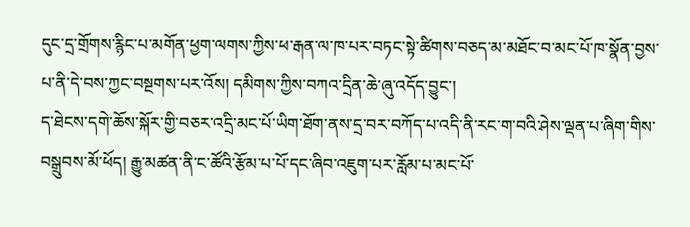དུང་དྲ་གྲོགས་རྙིང་པ་མགོན་ཕྱག་ལགས་ཀྱིས་ཕ་རྒན་ལ་ཁ་པར་བཏང་སྟེ་ཚིགས་བཅད་མ་མཐོང་བ་མང་པོ་ཁ་སྣོན་བྱས་པ་ནི་དེ་བས་ཀྱང་བསྔགས་པར་འོས། དམིགས་ཀྱིས་བཀའ་དྲིན་ཆེ་ཞུ་འདོད་བྱུང་།
ད་ཐེངས་དགེ་ཆོས་སྐོར་གྱི་བཅར་འདྲི་མང་པོ་ཡིག་ཐོག་ནས་དྲ་བར་བཀོད་པ་འདི་ནི་རང་ག་བའི་ཤེས་ལྡན་པ་ཞིག་གིས་བསྒྲུབས་མོ་ཕོད། རྒྱུ་མཚན་ནི་ང་ཚོའི་རྩོམ་པ་པོ་དང་ཞིབ་འཇུག་པར་རློམ་པ་མང་པོ་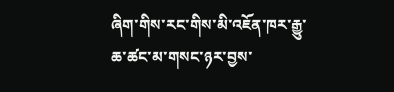ཞིག་གིས་རང་གིས་མི་འཇོན་ཁར་རྒྱུ་ཆ་ཚང་མ་གསང་ཉར་བྱས་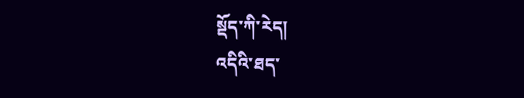སྡོད་ཀི་རེད།
འདིའི་ཐད་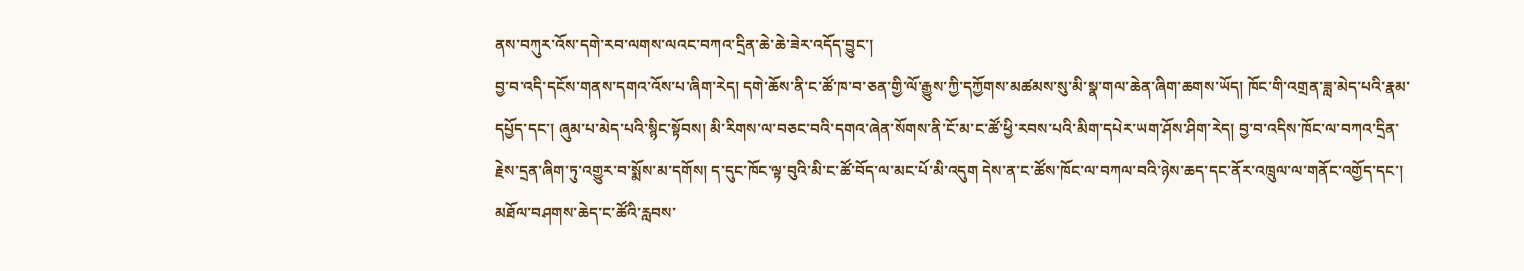ནས་བཀུར་འོས་དགེ་རབ་ལགས་ལའང་བཀའ་དྲིན་ཆེ་ཆེ་ཟེར་འདོད་བྱུང་།
བྱ་བ་འདི་དངོས་གནས་དགའ་འོས་པ་ཞིག་རེད། དགེ་ཆོས་ནི་ང་ཚོ་ཁ་བ་ཅན་གྱི་ལོ་རྒྱུས་ཀྱི་དཀྱོགས་མཚམས་སུ་མི་སྣ་གལ་ཆེན་ཞིག་ཆགས་ཡོད། ཁོང་གི་འགྲན་ཟླ་མེད་པའི་རྣམ་དཔྱོད་དང་། ཞུམ་པ་མེད་པའི་སྙིང་སྟོབས། མི་རིགས་ལ་བཅང་བའི་དགའ་ཞེན་སོགས་ནི་ངོ་མ་ང་ཚོ་ཕྱི་རབས་པའི་མིག་དཔེར་ཡག་ཤོས་ཤིག་རེད། བྱ་བ་འདིས་ཁོང་ལ་བཀའ་དྲིན་རྗེས་དྲན་ཞིག་ཏུ་འགྱུར་བ་སྨོས་མ་དགོས། ད་དུང་ཁོང་ལྟ་བུའི་མི་ང་ཚོ་བོད་ལ་མང་པོ་མི་འདུག དེས་ན་ང་ཚོས་ཁོང་ལ་བཀལ་བའི་ཉེས་ཆད་དང་ནོར་འཁྲུལ་ལ་གནོང་འགྱོད་དང་། མཐོལ་བཤགས་ཆེད་ང་ཚོའི་རླབས་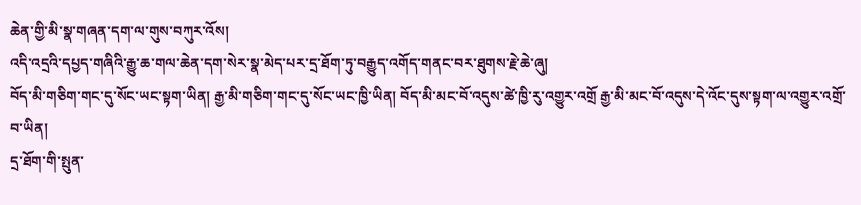ཆེན་གྱི་མི་སྣ་གཞན་དག་ལ་གུས་བཀུར་འོས།
འདི་འདྲའི་དཔྱད་གཞིའི་རྒྱུ་ཆ་གལ་ཆེན་དག་སེར་སྣ་མེད་པར་དྲ་ཐོག་ཏུ་བརྒྱུད་འགོད་གནང་བར་ཐུགས་རྗེ་ཆེ་ཞུ།
བོད་མི་གཅིག་གང་དུ་སོང་ཡང་སྟག་ཡིན། རྒྱ་མི་གཅིག་གང་དུ་སོང་ཡང་ཁྱི་ཡིན། བོད་མི་མང་བོ་འདུས་ཚེ་ཁྱི་རུ་འགྱུར་འགྲོ རྒྱ་མི་མང་བོ་འདུས་དེ་འོང་དུས་སྟག་ལ་འགྱུར་འགྲོ་བ་ཡིན།
དྲ་ཐོག་གི་སྤུན་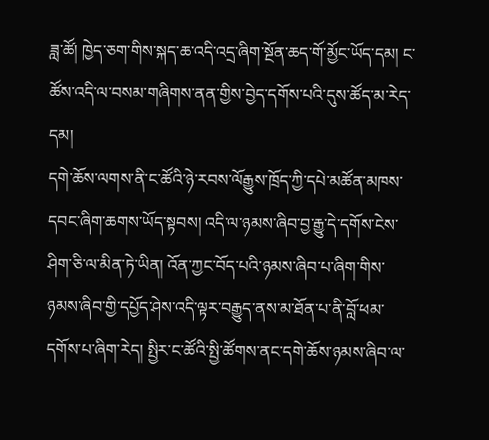ཟླ་ཚོ། ཁྱེད་ཅག་གིས་སྐད་ཆ་འདི་འདྲ་ཞིག་སྔོན་ཆད་གོ་མྱོང་ཡོད་དམ། ང་ཚོས་འདི་ལ་བསམ་གཞིགས་ནན་གྱིས་བྱེད་དགོས་པའི་དུས་ཚོད་མ་རེད་དམ།
དགེ་ཆོས་ལགས་ནི་ང་ཚོའི་ཉེ་རབས་ལོརྒྱུས་ཁྲོད་ཀྱི་དཔེ་མཚོན་མཁས་དབང་ཞིག་ཆགས་ཡོད་སྟབས། འདི་ལ་ཉམས་ཞིབ་བྱ་རྒྱུ་དེ་དགོས་ངེས་ཤིག་ཅི་ལ་མིན་ཏེ་ཡིན། འོན་ཀྱང་བོད་པའི་ཉམས་ཞིབ་པ་ཞིག་གིས་ཉམས་ཞིབ་གྱི་དཔྱོད་ཤེས་འདི་ལྟར་བརྒྱུད་ནས་མ་ཐོན་པ་ནི་བློ་ཕམ་དགོས་པ་ཞིག་རེད། སྤྱིར་ང་ཚོའི་སྤྱི་ཚོགས་ནང་དགེ་ཆོས་ཉམས་ཞིབ་ལ་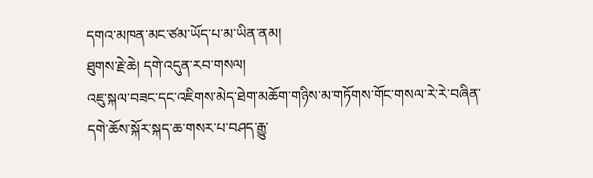དགའ་མཁན་མང་ཙམ་ཡོད་པ་མ་ཡིན་ནམ།
ཐུགས་རྗེ་ཆེ། དགེ་འདུན་རབ་གསལ།
འཇུ་སྐལ་བཟང་དང་འཇིགས་མེད་ཐེག་མཆོག་གཉིས་མ་གཏོགས་གོང་གསལ་རེ་རེ་བཞིན་དགེ་ཆོས་སྐོར་སྐད་ཆ་གསར་པ་བཤད་རྒྱུ་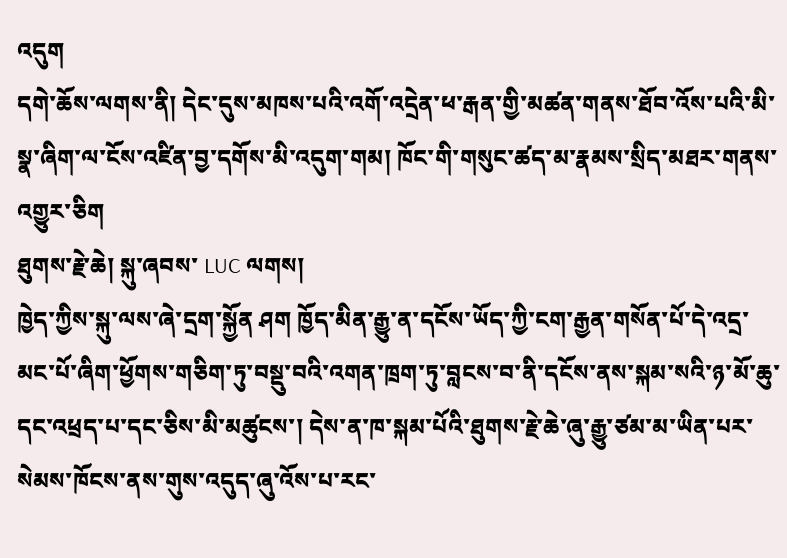འདུག
དགེ་ཆོས་ལགས་ནི། དེང་དུས་མཁས་པའི་འགོ་འདྲེན་ཕ་རྒན་གྱི་མཚན་གནས་ཐོབ་འོས་པའི་མི་སྣ་ཞིག་ལ་ངོས་འཛིན་བྱ་དགོས་མི་འདུག་གམ། ཁོང་གི་གསུང་ཚད་མ་རྣམས་སྲིད་མཐར་གནས་འགྱུར་ཅིག
ཐུགས་རྗེ་ཆེ། སྐུ་ཞབས་ LUC ལགས།
ཁྱེད་ཀྱིས་སྐུ་ལས་ཞེ་དྲག་སྐྱོན ཤག ཁྱོད་མིན་རྒྱུ་ན་དངོས་ཡོད་ཀྱི་ངག་རྒྱན་གསོན་པོ་དེ་འདྲ་མང་པོ་ཞིག་ཕྱོགས་གཅིག་ཏུ་བསྡུ་བའི་འགན་ཁྲག་ཏུ་བླངས་བ་ནི་དངོས་ནས་སྐམ་སའི་ཉ་མོ་ཆུ་དང་འཕྲད་པ་དང་ཅིས་མི་མཚུངས་། དེས་ན་ཁ་སྐམ་པོའི་ཐུགས་རྗེ་ཆེ་ཞུ་རྒྱུ་ཙམ་མ་ཡིན་པར་སེམས་ཁོངས་ནས་གུས་འདུད་ཞུ་འོས་པ་རང་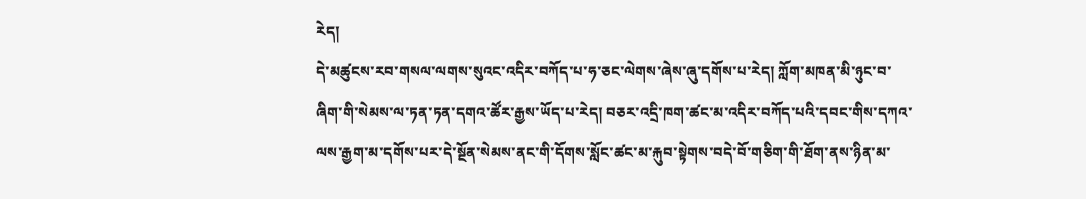རེད།
དེ་མཚུངས་རབ་གསལ་ལགས་སུའང་འདིར་བཀོད་པ་ཧ་ཅང་ལེགས་ཞེས་ཞུ་དགོས་པ་རེད། ཀློག་མཁན་མི་ཉུང་བ་ཞིག་གི་སེམས་ལ་ཏན་ཏན་དགའ་ཚོར་རྒྱས་ཡོད་པ་རེད། བཅར་འདྲི་ཁག་ཚང་མ་འདིར་བཀོད་པའི་དབང་གིས་དཀའ་ལས་རྒྱག་མ་དགོས་པར་དེ་སྔོན་སེམས་ནང་གི་དོགས་སློང་ཚང་མ་རྐུབ་སྟེགས་བདེ་བོ་གཅིག་གི་ཐོག་ནས་ཉིན་མ་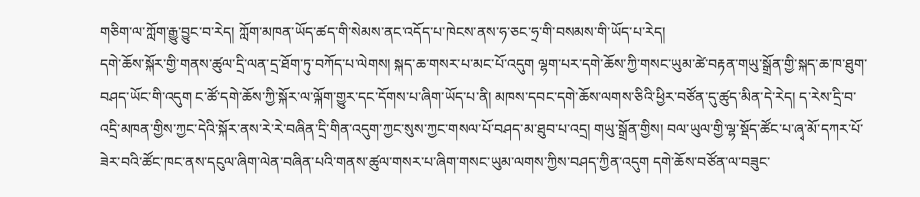གཅིག་ལ་ཀློག་རྒྱུ་བྱུང་བ་རེད། ཀློག་མཁན་ཡོད་ཚད་གི་སེམས་ནང་འདོད་པ་ཁེངས་ནས་ཧ་ཅང་ཧྲ་གི་བསམས་གི་ཡོད་པ་རེད།
དགེ་ཆོས་སྐོར་གྱི་གནས་ཚུལ་དྲི་ལན་དྲ་ཐོག་ཏུ་བཀོད་པ་ལེགས། སྐད་ཆ་གསར་པ་མང་པོ་འདུག ལྷག་པར་དགེ་ཆོས་ཀྱི་གསང་ཡུམ་ཚེ་བརྟན་གཡུ་སྒྲོན་གྱི་སྐད་ཆ་ཁ་ཐུག་བཤད་ཡོང་གི་འདུག ང་ཚོ་དགེ་ཆོས་ཀྱི་སྐོར་ལ་ལྐོག་གྱུར་དང་དོགས་པ་ཞིག་ཡོད་པ་ནི། མཁས་དབང་དགེ་ཆོས་ལགས་ཅིའི་ཕྱིར་བཙོན་དུ་ཚུད་མིན་དེ་རེད། ད་རེས་དྲི་བ་འདྲི་མཁན་གྱིས་ཀྱང་དེའི་སྐོར་ནས་རེ་རེ་བཞིན་དྲི་གིན་འདུག་ཀྱང་སུས་ཀྱང་གསལ་པོ་བཤད་མ་ཐུབ་པ་འདྲ། གཡུ་སྒྲོན་གྱིས། བལ་ཡུལ་གྱི་ལྷ་སྡོད་ཚོང་པ་ཞྭ་མོ་དཀར་པོ་ཟེར་བའི་ཚོང་ཁང་ནས་དངུལ་ཞིག་ལེན་བཞིན་པའི་གནས་ཚུལ་གསར་པ་ཞིག་གསང་ཡུམ་ལགས་ཀྱིས་བཤད་ཀྱིན་འདུག དགེ་ཆོས་བཙོན་ལ་བཟུང་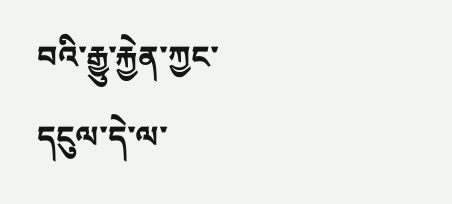བའི་རྒྱུ་རྐྱེན་ཀྱང་དངུལ་དེ་ལ་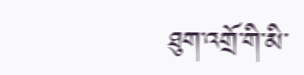ཐུག་འགྲོ་གི་མི་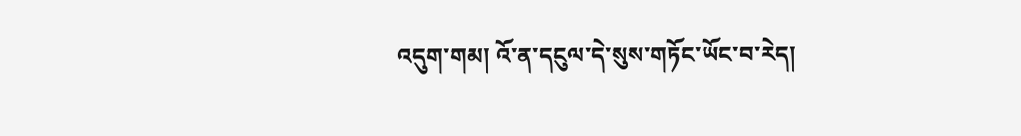འདུག་གམ། འོ་ན་དངུལ་དེ་སུས་གཏོང་ཡོང་བ་རེད།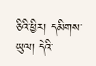ཅིའི་ཕྱིར། དམིགས་ཡུལ། དེའི་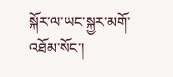སྐོར་ལ་ཡང་སྐྱར་མགོ་འཐོམ་སོང་།